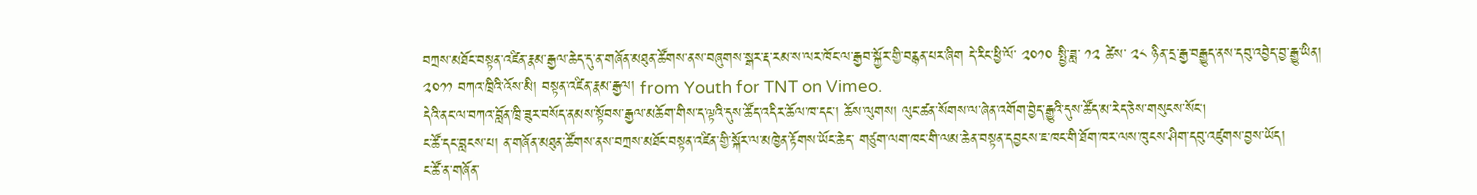བཀྲས་མཐོང་བསྟན་འཛིན་རྣམ་རྒྱལ་ཆེད་དུ་ན་གཞོན་མཐུན་ཚོགས་ནས་བཞུགས་སྒར་རྡ་རམ་ས་ལར་ཁོང་ལ་རྒྱབ་སྐྱོར་གྱི་བརྙན་པར་ཞིག དེ་རིང་ཕྱི་ལོ་ ༢༠༡༠ སྤྱི་ཟླ་ ༡༢ ཚེས་ ༢༨ ཉིན་དྲ་རྒྱ་བརྒྱུད་ནས་དབུ་འབྱེད་བྱ་རྒྱུ་ཡིན།
༢༠༡༡ བཀའ་ཁྲིའི་འོས་མི། བསྟན་འཛིན་རྣམ་རྒྱལ། from Youth for TNT on Vimeo.
དེའི་ནང་ལ་བཀའ་བློན་ཁྲི་ཟུར་བསོད་ནམས་སྟོབས་རྒྱལ་མཆོག་གིས་ད་ལྟའི་དུས་ཚོད་འདིར་ཆོལ་ཁ་དང་། ཆོས་ལུགས། ལུང་ཚན་སོགས་ལ་ཞེན་འགོག་བྱེད་རྒྱུའི་དུས་ཚོད་མ་རེད་ཅེས་གསུངས་སོང།
ང་ཚོ་དང་བླངས་པ། ན་གཞོན་མཐུན་ཚོགས་ནས་བཀྲས་མཐོང་བསྟན་འཛིན་གྱི་སྐོར་ལ་མཁྱེན་རྟོགས་ཡོང་ཆེད་ གཙུག་ལག་ཁང་གི་ལམ་ཆེན་བསྟན་དབྱངས་ཇ་ཁང་གི་ཐོག་ཁར་ལས་ཁུངས་ཤིག་དབུ་འཛུགས་བྱས་ཡོད།
ང་ཚོ་ན་གཞོན་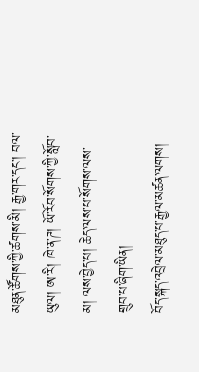མཐུན་ཚོགས་ཀྱི་ཚགས་མི། རྒྱ་གར་དང་། བལ་ཡུལ། ཨ་རི། ཁེ་ན་ཌ། ཡོ་རོབ་སོགས་ཀྱི་སློབ་མ། ལས་བྱེད་པ། ཆེད་ལས་པ་སོགས་ལས་གྲུབ་པ་ཞིག་ཡིན།
བོད་སྐད་འབྲེལ་མཐུད་པ་རྒྱལ་མཚན་ལགས།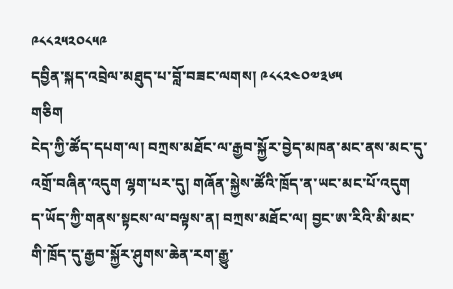༩༨༨༢༥༢༠༨༥༩
དབྱིན་སྐད་འབྲེལ་མཐུད་པ་བློ་བཟང་ལགས། ༩༨༨༢༤༠༧༣༦༥
གཅིག
ངེད་ཀྱི་ཚོད་དཔག་ལ། བཀྲས་མཐོང་ལ་རྒྱབ་སྐྱོར་བྱེད་མཁན་མང་ནས་མང་དུ་འགྲོ་བཞིན་འདུག ལྷག་པར་དུ། གཞོན་སྐྱེས་ཚོའི་ཁྲོད་ན་ཡང་མང་པོ་འདུག
ད་ཡོད་ཀྱི་གནས་སྟངས་ལ་བལྟས་ན། བཀྲས་མཐོང་ལ། བྱང་ཨ་རིའི་མི་མང་གི་ཁྲོད་དུ་རྒྱབ་སྐྱོར་ཤུགས་ཆེན་རག་རྒྱུ་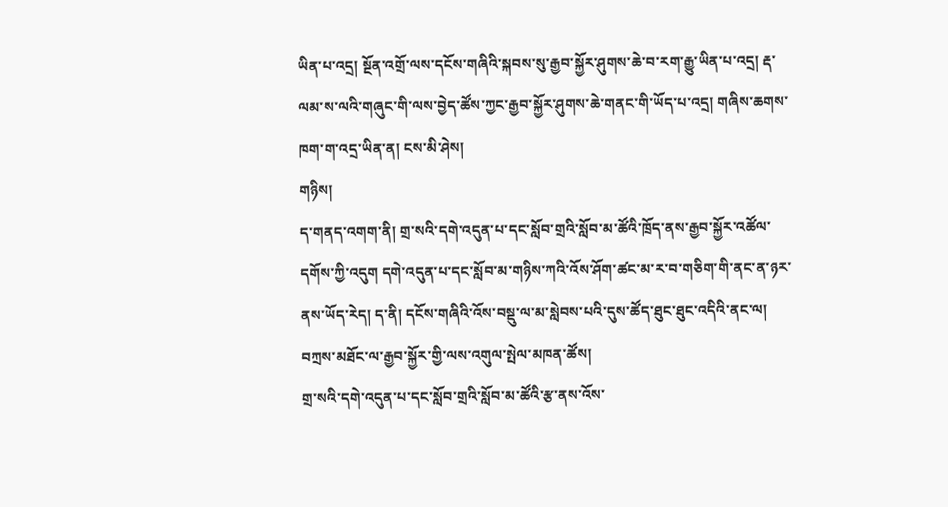ཡིན་པ་འདྲ། སྔོན་འགྲོ་ལས་དངོས་གཞིའི་སྐབས་སུ་རྒྱབ་སྐྱོར་ཤུགས་ཆེ་བ་རག་རྒྱུ་ཡིན་པ་འདྲ། རྡ་ལམ་ས་ལའི་གཞུང་གི་ལས་བྱེད་ཚོས་ཀྱང་རྒྱབ་སྐྱོར་ཤུགས་ཆེ་གནང་གི་ཡོད་པ་འདྲ། གཞིས་ཆགས་ཁག་ག་འདྲ་ཡིན་ན། ངས་མི་ཤེས།
གཉིས།
ད་གནད་འགག་ནི། གྲ་སའི་དགེ་འདུན་པ་དང་སློབ་གྲའི་སློབ་མ་ཚོའི་ཁྲོད་ནས་རྒྱབ་སྐྱོར་འཚོལ་དགོས་ཀྱི་འདུག དགེ་འདུན་པ་དང་སློབ་མ་གཉིས་ཀའི་འོས་ཤོག་ཚང་མ་ར་བ་གཅིག་གི་ནང་ན་ཉར་ནས་ཡོད་རེད། ད་ནི། དངོས་གཞིའི་འོས་བསྡུ་ལ་མ་སླེབས་པའི་དུས་ཚོད་ཐུང་ཐུང་འདིའི་ནང་ལ། བཀྲས་མཐོང་ལ་རྒྱབ་སྐྱོར་གྱི་ལས་འགུལ་སྤེལ་མཁན་ཚོས།
གྲ་སའི་དགེ་འདུན་པ་དང་སློབ་གྲའི་སློབ་མ་ཚོའི་རྩ་ནས་འོས་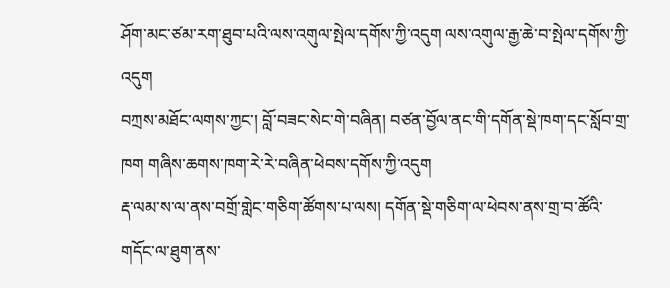ཤོག་མང་ཙམ་རག་ཐུབ་པའི་ལས་འགུལ་སྤེལ་དགོས་ཀྱི་འདུག ལས་འགུལ་རྒྱ་ཆེ་བ་སྤེལ་དགོས་ཀྱི་འདུག
བཀྲས་མཐོང་ལགས་ཀྱང་། བློ་བཟང་སེང་གེ་བཞིན། བཙན་བྱོལ་ནང་གི་དགོན་སྡེ་ཁག་དང་སློབ་གྲ་ཁག གཞིས་ཆགས་ཁག་རེ་རེ་བཞིན་ཕེབས་དགོས་ཀྱི་འདུག
རྡ་ལམ་ས་ལ་ནས་བགྲོ་གླེང་གཅིག་ཚོགས་པ་ལས། དགོན་སྡེ་གཅིག་ལ་ཕེབས་ནས་གྲ་བ་ཚོའི་གདོང་ལ་ཐུག་ནས་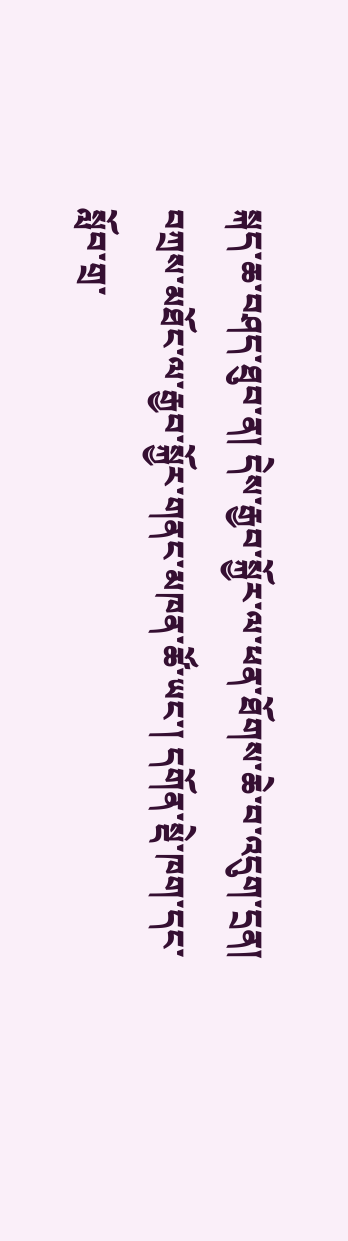སྐད་ཆ་བཤད་ཐུབ་ན། དེས་རྒྱབ་སྐྱོར་ལ་ཕན་ཐོགས་ཆེ་བ་འདུག་དྲན།
བཀྲས་མཐོང་ལ་རྒྱབ་སྐྱོར་གནང་མཁན་ཚོ་ཡང་། དགོན་སྡེ་ཁག་དང་སློབ་གྲ་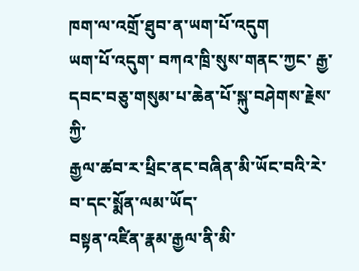ཁག་ལ་འགྲོ་ཐུབ་ན་ཡག་པོ་འདུག
ཡག་པོ་འདུག་ བཀའ་ཁྲི་སུས་གནང་ཀྱང་ རྒྱ་དབང་བཅུ་གསུམ་པ་ཆེན་པོ་སྐུ་བཤེགས་རྗེས་ཀྱི་
རྒྱལ་ཚབ་ར་ཕྲིང་ནང་བཞིན་མི་ཡོང་བའི་རེ་བ་དང་སྨོན་ལམ་ཡོད་
བསྟན་འཛིན་རྣམ་རྒྱལ་ནི་མི་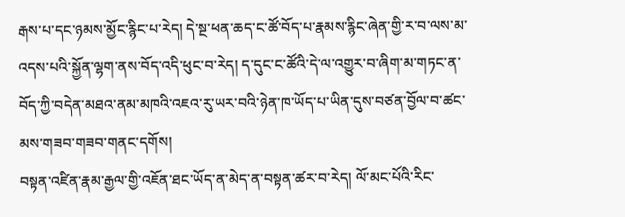རྒས་པ་དང་ཉམས་མྱོང་རྙིང་པ་རེད། དེ་སྔ་ཕན་ཆད་ང་ཚོ་བོད་པ་རྣམས་རྙིང་ཞེན་གྱི་ར་བ་ལས་མ་འདས་པའི་སྐྱོན་ལྷག་ནས་བོད་འདི་ཕུང་བ་རེད། ད་དུང་ང་ཚོའི་དེ་ལ་འགྱུར་བ་ཞིག་མ་གཏང་ན་བོད་ཀྱི་བདེན་མཐའ་ནམ་མཁའི་འཇའ་རུ་ཡར་བའི་ཉེན་ཁ་ཡོད་པ་ཡིན་དུས་བཙན་བྱོལ་བ་ཚང་མས་གཟབ་གཟབ་གནང་དགོས།
བསྟན་འཛིན་རྣམ་རྒྱལ་གྱི་འཇོན་ཐང་ཡོད་ན་མེད་ན་བསྟན་ཚར་བ་རེད། ལོ་མང་པོའི་རིང་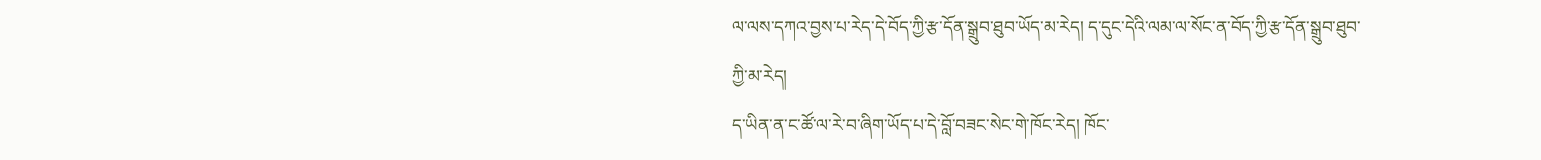ལ་ལས་དཀའ་བྱས་པ་རེད་དེ་བོད་ཀྱི་རྩ་དོན་སྒྲུབ་ཐུབ་ཡོད་མ་རེད། ད་དུང་དེའི་ལམ་ལ་སོང་ན་བོད་ཀྱི་རྩ་དོན་སྒྲུབ་ཐུབ་ཀྱི་མ་རེད།
ད་ཡིན་ན་ང་ཚོ་ལ་རེ་བ་ཞིག་ཡོད་པ་དེ་བློ་བཟང་སེང་གེ་ཁོང་རེད། ཁོང་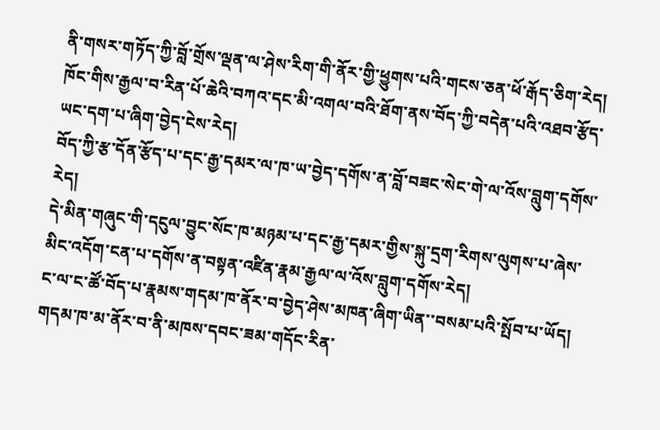ནི་གསར་གཏོད་ཀྱི་བློ་གྲོས་ལྡན་ལ་ཤེས་རིག་གི་ནོར་གྱི་ཕྱུགས་པའི་གངས་ཅན་ཕོ་རྒོད་ཅིག་རེད། ཁོང་གིས་རྒྱལ་བ་རིན་པོ་ཆེའི་བཀའ་དང་མི་འགལ་བའི་ཐོག་ནས་བོད་ཀྱི་བདེན་པའི་འཐབ་རྩོད་ཡང་དག་པ་ཞིག་བྱེད་ངེས་རེད།
བོད་ཀྱི་རྩ་དོན་རྩོད་པ་དང་རྒྱ་དམར་ལ་ཁ་ཡ་བྱེད་དགོས་ན་བློ་བཟང་སེང་གེ་ལ་འོས་བླུག་དགོས་རེད།
དེ་མིན་གཞུང་གི་དངུལ་བྱུང་སོང་ཁ་མཉམ་པ་དང་རྒྱ་དམར་གྱིས་སྐུ་དྲག་རིགས་ལུགས་པ་ཞེས་མིང་འདོག་ངན་པ་དགོས་ན་བསྟན་འཛིན་རྣམ་རྒྱལ་ལ་འོས་བླུག་དགོས་རེད།
ང་ལ་ང་ཚོ་བོད་པ་རྣམས་གདམ་ཁ་ནོར་བ་བྱེད་ཤེས་མཁན་ཞིག་ཡིན་་བསམ་པའི་སྤོབ་པ་ཡོད།
གདམ་ཁ་མ་ནོར་བ་ནི་མཁས་དབང་ཟམ་གདོང་རིན་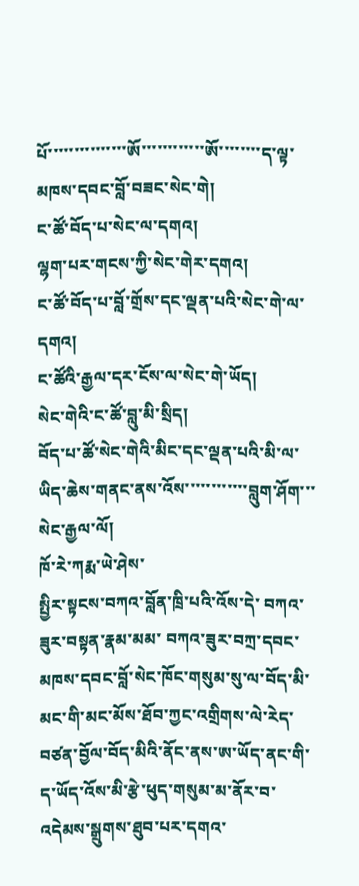པོ་་་་་་་་་་་་་་་ཨོ་་་་་་་་་་་་ཨོ་་་་་་་་ད་ལྟ་མཁས་དབང་བློ་བཟང་སེང་གེ།
ང་ཚོ་བོད་པ་སེང་ལ་དགའ།
ལྷག་པར་གངས་ཀྱི་སེང་གེར་དགའ།
ང་ཚོ་བོད་པ་བློ་གྲོས་དང་ལྡན་པའི་སེང་གེ་ལ་དགའ།
ང་ཚོའི་རྒྱལ་དར་ངོས་ལ་སེང་གེ་ཡོད།
སེང་གེའི་ང་ཚོ་བླུ་མི་སྲིད།
བོད་པ་ཚོ་སེང་གེའི་མིང་དང་ལྡན་པའི་མི་ལ་ཡིད་ཆེས་གནང་ནས་འོས་་་་་་་་་་་་བླུག་ཤོག་་་སེང་རྒྱལ་ལོ།
ཁོ་རེ་ཀརྨ་ཡེ་ཤེས་
སྤྱིར་སྟངས་བཀའ་བློན་ཁྲི་པའི་འོས་དེ་ བཀའ་ཟུར་བསྟན་རྣམ་མམ་ བཀའ་ཟུར་བཀྲ་དབང་ མཁས་དབང་བློ་སེང་ཁོང་གསུམ་སུ་ལ་བོད་མི་མང་གི་མང་མོས་ཐོབ་ཀྱང་འགྲིགས་ལེ་རེད་ བཙན་བྱོལ་བོད་མིའི་ནོང་ནས་ཨ་ཡོད་ནང་གི་ད་ཡོད་འོས་མི་རྩེ་ཕུད་གསུམ་མ་ནོར་བ་འདེམས་སྒྲུགས་ཐུབ་པར་དགའ་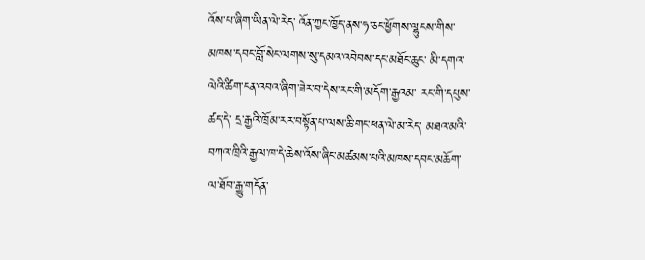འོས་པ་ཞིག་ཡིན་ལེ་རེད་ འོན་ཀྱང་ཁྱོད་ནས་ཧ་ཅང་ཕྱོགས་ལྷུངས་གིས་མཁས་དབང་བློ་སེང་ལགས་སུ་དམའ་འབེབས་དང་མཐོང་ཆུང་ མི་དགའ་ལེའི་ཚིག་ངན་འབའ་ཞིག་ཟེར་བ་དེས་རང་གི་མདོག་རྒྱའམ་ རང་གི་དཔུས་ཚད་དེ་ དྲ་རྒྱའི་ཁྲོམ་རར་བསྟོན་པ་ལས་ཆི་གང་ཕན་ལེ་མ་རེད་ མཐའ་མའི་བཀའ་ཁྲིའི་རྒྱལ་ཁ་དེ་ཆེས་འོས་ཞིང་མཚམས་པའི་མཁས་དབང་མཆོག་ལ་ཐོབ་རྒྱུ་གདོན་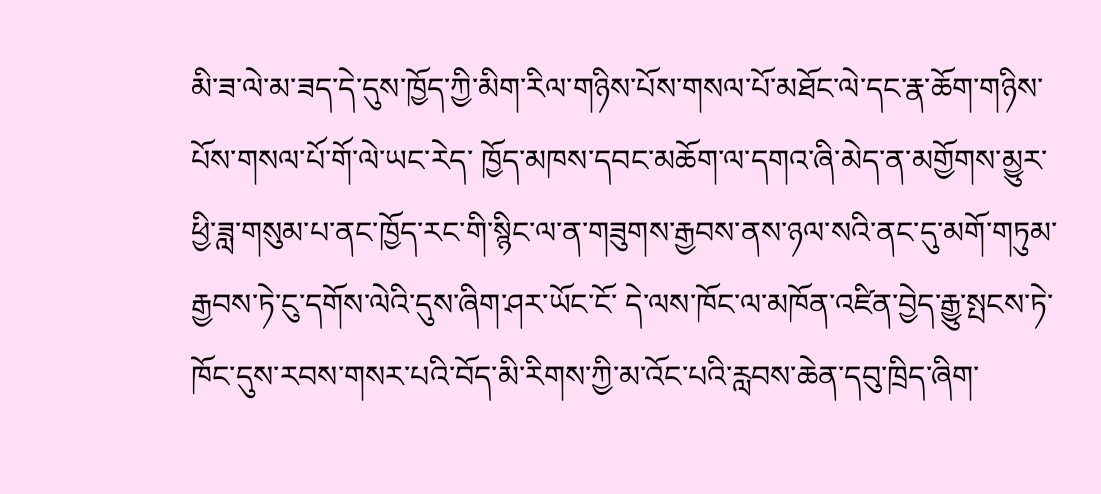མི་ཟ་ལེ་མ་ཟད་དེ་དུས་ཁྱོད་ཀྱི་མིག་རིལ་གཉིས་པོས་གསལ་པོ་མཐོང་ལེ་དང་རྣ་ཆོག་གཉིས་པོས་གསལ་པོ་གོ་ལེ་ཡང་རེད་ ཁྱོད་མཁས་དབང་མཆོག་ལ་དགའ་ཞི་མེད་ན་མགྱོགས་མྱུར་ཕྱི་ཟླ་གསུམ་པ་ནང་ཁྱོད་རང་གི་སྙིང་ལ་ན་གཟུགས་རྒྱབས་ནས་ཉལ་སའི་ནང་དུ་མགོ་གཏུམ་རྒྱབས་ཏེ་ངུ་དགོས་ལེའི་དུས་ཞིག་ཤར་ཡོང་ངོ་ དེ་ལས་ཁོང་ལ་མཁོན་འཛིན་བྱེད་རྒྱུ་སྤངས་ཏེ་ ཁོང་དུས་རབས་གསར་པའི་བོད་མི་རིགས་ཀྱི་མ་འོང་པའི་རླབས་ཆེན་དབུ་ཁྲིད་ཞིག་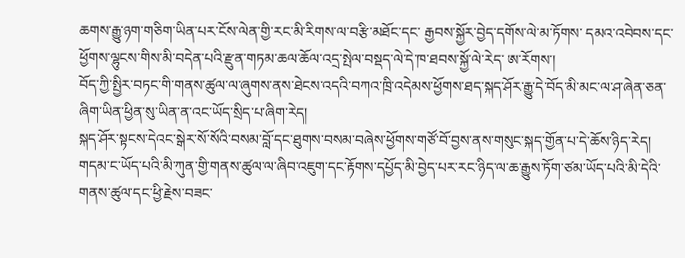ཆགས་རྒྱུ་ཉག་གཅིག་ཡིན་པར་ངོས་ལེན་གྱི་རང་མི་རིགས་ལ་བརྩི་མཐོང་དང་ རྒྱབས་སྐྱོར་བྱེད་དགོས་ལེ་མ་ཏོགས་ དམའ་འབེབས་དང་ ཕྱོགས་ལྷུངས་གིས་མི་བདེན་པའི་རྫུན་གཏམ་ཆལ་ཆོལ་འདྲ་སྤེལ་བསྡད་ལེ་དེ་ཁ་ཐབས་སྐྱོ་ལེ་རེད་ ཨ་རོགས་།
བོད་ཀྱི་སྤྱིར་བཏང་གི་གནས་ཚུལ་ལ་ཞུགས་ནས་ཐེངས་འདའི་བཀའ་ཁྲི་འདེམས་ཕྱོགས་ཐད་སྐད་ཤོར་རྒྱུ་དེ་བོད་མི་མང་ལ་ཤ་ཞེན་ཅན་ཞིག་ཡིན་ཕྱིན་སུ་ཡིན་ན་འང་ཡོད་སྲིད་པ་ཞིག་རེད།
སྐད་ཤོར་སྟངས་དེའང་སྒེར་སོ་སོའི་བསམ་བློ་དང་ཐུགས་བསམ་བཞེས་ཕྱོགས་གཙོ་བོ་བྱས་ནས་གསུང་སྐད་གྱོན་པ་དེ་ཆོས་ཉིད་རེད།
གདམ་ང་ཡོད་པའི་མི་ཀུན་གྱི་གནས་ཚུལ་ལ་ཞིབ་འཇུག་དང་རྟོགས་དཔྱོད་མི་བྱེད་པར་རང་ཉིད་ལ་ཆ་རྒྱུས་ཏོག་ཙམ་ཡོད་པའི་མི་དེའི་གནས་ཚུལ་དང་ཕྱི་རྗེས་བཟང་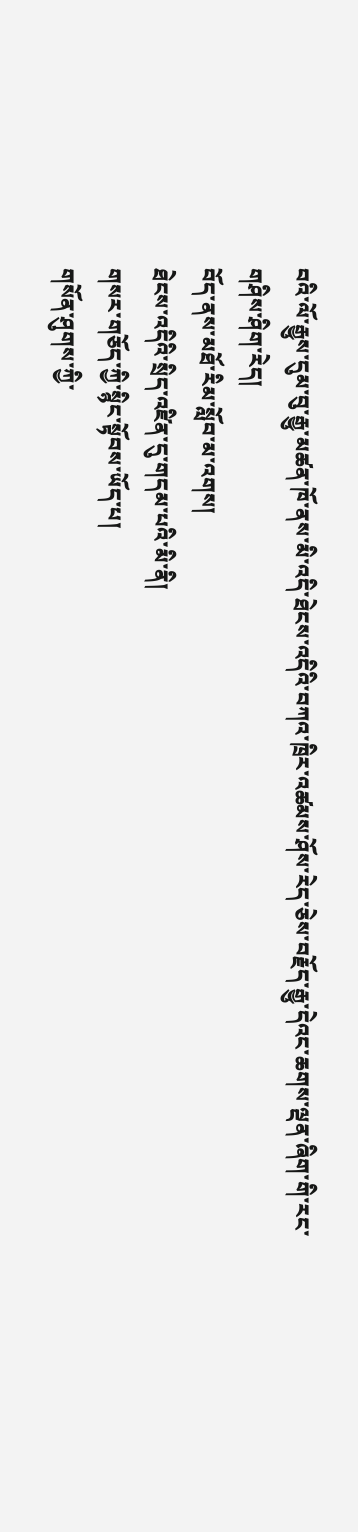བའི་ལོ་རྒྱུས་དུམ་བུ་རྒྱུ་མཚན་ཁོ་ནས་མི་འདི་ཐེངས་འདིའི་བཀའ་ཁྲིར་འཚམས་ཤོས་རེད་ཅེས་བརྗོད་རྒྱུ་དེའང་ཆགས་ལྡན་ཞིག་གི་རང་གཤིས་ཤིག་རེད།
བོད་ནས་མཐོ་རིམ་སློབ་མ་འགས།
ཐེངས་འདིའི་སྲིད་འཛིན་དུ་གདམ་པའི་མི་ནི།
གསར་གཅོད་ཀྱི་སྙིང་སྟོབས་ཡོད་པ།
གསོན་ཤུགས་ཀྱི་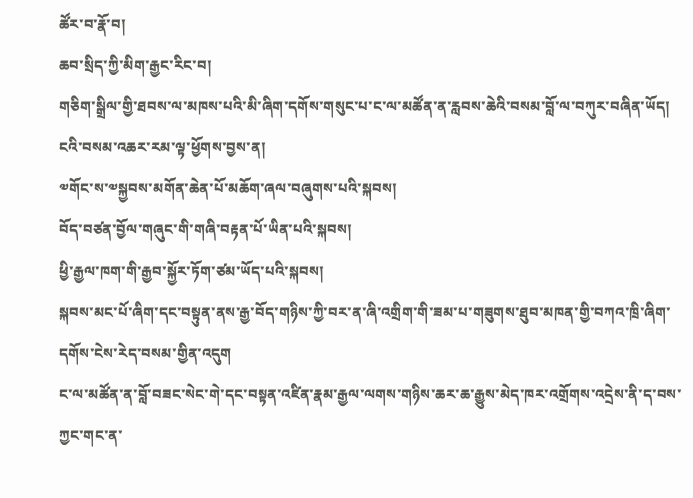ཚོར་བ་རྣོ་བ།
ཆབ་སྲིད་ཀྱི་མིག་རྒྱང་རིང་བ།
གཅིག་སྒྲིལ་གྱི་ཐབས་ལ་མཁས་པའི་མི་ཞིག་དགོས་གསུང་པ་ང་ལ་མཚོན་ན་རླབས་ཆེའི་བསམ་བློ་ལ་བཀུར་བཞིན་ཡོད།
ངའི་བསམ་འཆར་རམ་ལྟ་ཕྱོགས་བྱས་ན།
༧གོང་ས་༧སྐྱབས་མགོན་ཆེན་པོ་མཆོག་ཞལ་བཞུགས་པའི་སྐབས།
བོད་བཙན་བྱོལ་གཞུང་གི་གཞི་བརྟན་པོ་ཡིན་པའི་སྐབས།
ཕྱི་རྒྱལ་ཁག་གི་རྒྱབ་སྐྱོར་ཏོག་ཙམ་ཡོད་པའི་སྐབས།
སྐབས་མང་པོ་ཞིག་དང་བསྟུན་ནས་རྒྱ་བོད་གཉིས་ཀྱི་བར་ན་ཞི་འགྲིག་གི་ཟམ་པ་གཟུགས་ཐུབ་མཁན་གྱི་བཀའ་ཁྲི་ཞིག་དགོས་ངེས་རེད་བསམ་གྱིན་འདུག
ང་ལ་མཚོན་ན་བློ་བཟང་སེང་གེ་དང་བསྟན་འཛིན་རྣམ་རྒྱལ་ལགས་གཉིས་ཆར་ཆ་རྒྱུས་མེད་ཁར་འགྲོགས་འདྲེས་ནི་ད་བས་ཀྱང་གང་ན་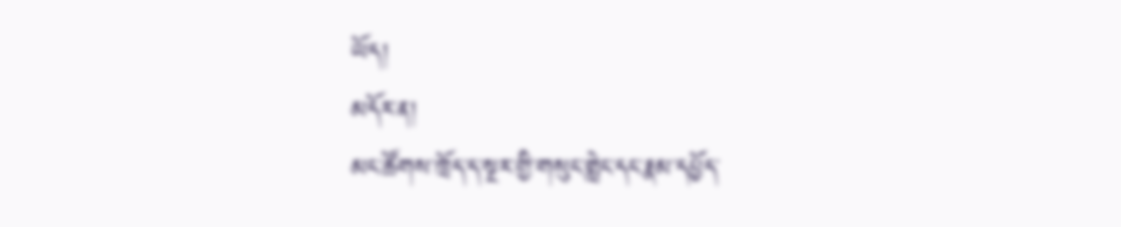ཡོད།
མདོར་ན།
མང་ཚོགས་ཁྲོད་ད་སྔར་གྱི་གསུང་གླེང་དང་རྣམ་དཔྱོད་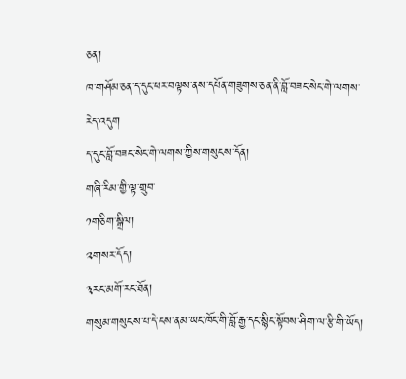ཅན།
ཁ་གཤོམ་ཅན་ད་དུང་ཕར་བལྟས་ནས་དཔོན་གཟུགས་ཅན་ནི་བློ་བཟང་སེང་གེ་ལགས་རེད་འདུག
ད་དུང་བློ་བཟང་སེང་གེ་ལགས་ཀྱིས་གསུངས་དོན།
གཞི་རིམ་གྱི་ལྟ་གྲུབ་
༡གཅིག་སྒྲིལ།
༢གསར་དོད།
༣རང་མགོ་རང་ཐོན།
གསུམ་གསུངས་པ་དེ་ངས་ནམ་ཡང་ཁོང་གི་བློ་རྒྱ་དང་སྙིང་སྟོབས་ཤིག་ལ་རྩི་གི་ཡོད།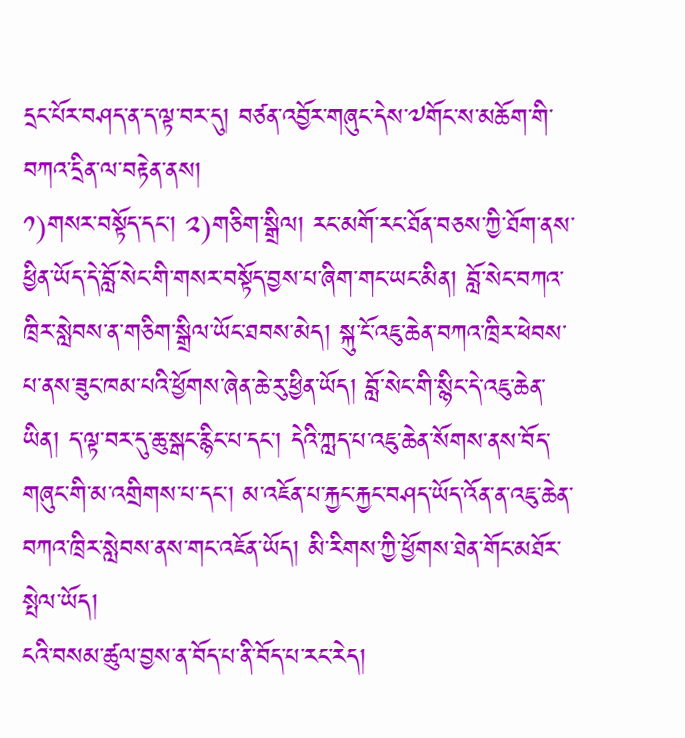དྲང་པོར་བཤད་ན་ད་ལྟ་བར་དུ། བཙན་འབྱོར་གཞུང་དེས་༧གོང་ས་མཆོག་གི་བཀའ་དྲིན་ལ་བརྟེན་ནས།
༡)གསར་བསྟོད་དང་། ༢)གཅིག་སྒྲིལ། རང་མགོ་རང་ཐོན་བཅས་ཀྱི་ཐོག་ནས་ཕྱིན་ཡོད་དེ་བློ་སེང་གི་གསར་བསྟོད་བྱས་པ་ཞིག་གང་ཡང་མིན། བློ་སེང་བཀའ་ཁྲིར་སླེབས་ན་གཅིག་སྒྲིལ་ཡོང་ཐབས་མེད། སྐུ་ངོ་འཇུ་ཆེན་བཀའ་ཁྲིར་ཕེབས་པ་ནས་ཟུང་ཁམ་པའི་ཕྱོགས་ཞེན་ཆེ་རུ་ཕྱིན་ཡོད། བློ་སེང་གི་སྙིང་དེ་འཇུ་ཆེན་ཡིན། ད་ལྟ་བར་དུ་ཆུ་སྒང་རྙིང་པ་དང་། དེའི་ཀླད་པ་འཇུ་ཆེན་སོགས་ནས་བོད་གཞུང་གི་མ་འགྲིགས་པ་དང་། མ་འཇོན་པ་རྐྱང་རྐྱང་བཤད་ཡོད་འོན་ན་འཇུ་ཆེན་བཀའ་ཁྲིར་སླེབས་ནས་གང་འཇོན་ཡོད། མི་རིགས་ཀྱི་ཕྱོགས་ཐེན་གོང་མཐོར་སྤེལ་ཡོད།
ངའི་བསམ་ཚུལ་བྱས་ན་བོད་པ་ནི་བོད་པ་རང་རེད།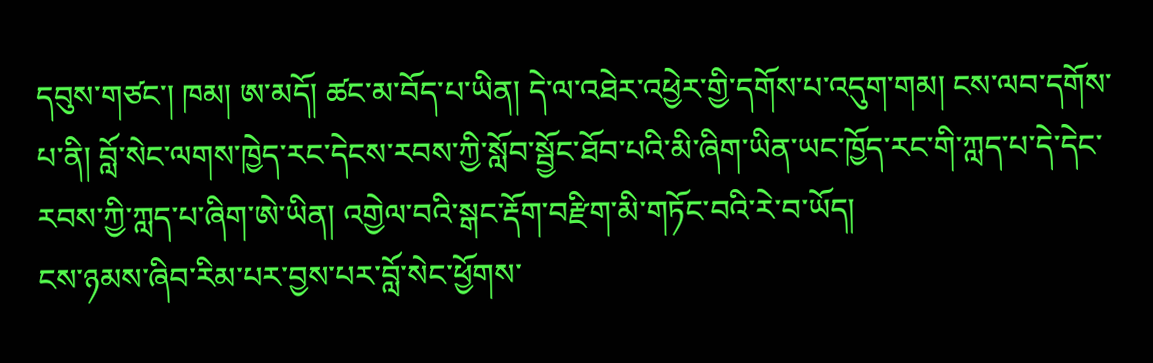དབུས་གཙང་། ཁམ། ཨ་མདོ། ཚང་མ་བོད་པ་ཡིན། དེ་ལ་འཐེར་འཕྱེར་གྱི་དགོས་པ་འདུག་གམ། ངས་ལབ་དགོས་པ་ནི། བློ་སེང་ལགས་ཁྱེད་རང་དེངས་རབས་ཀྱི་སློབ་སྦྱོང་ཐོབ་པའི་མི་ཞིག་ཡིན་ཡང་ཁྱོད་རང་གི་ཀླད་པ་དེ་དེང་རབས་ཀྱི་ཀླད་པ་ཞིག་ཨེ་ཡིན། འགྱེལ་བའི་སྒང་རྡོག་བརྫིག་མི་གཏོང་བའི་རེ་བ་ཡོད།
ངས་ཉམས་ཞིབ་རིམ་པར་བྱས་པར་བློ་སེང་ཕྱོགས་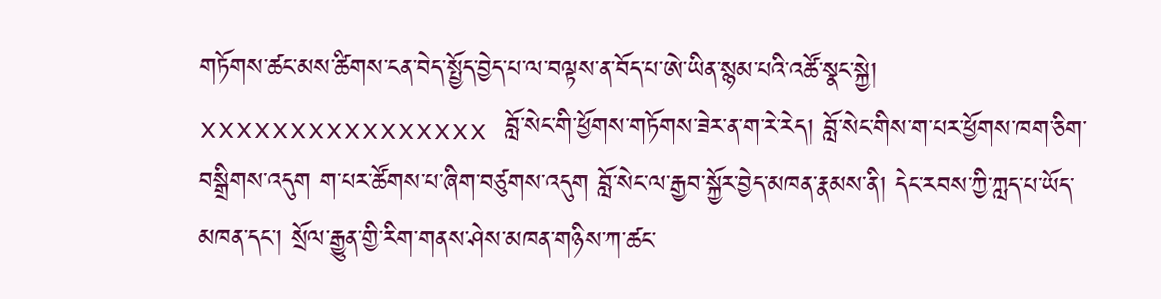གཏོགས་ཚང་མས་ཚིགས་ངན་བེད་སྤྱོད་བྱེད་པ་ལ་བལྟས་ན་བོད་པ་ཨེ་ཡིན་སྙམ་པའི་འཚོ་སྣང་སྐྱེ།
xxxxxxxxxxxxxxxx བློ་སེང་གི་ཕྱོགས་གཏོགས་ཟེར་ན་ག་རེ་རེད། བློ་སེང་གིས་ག་པར་ཕྱོགས་ཁག་ཅིག་བསྒྲིགས་འདུག ག་པར་ཚོགས་པ་ཞིག་བཙུགས་འདུག བློ་སེང་ལ་རྒྱབ་སྐྱོར་བྱེད་མཁན་རྣམས་ནི། དེང་རབས་ཀྱི་ཀླད་པ་ཡོད་མཁན་དང་། སྲོལ་རྒྱུན་གྱི་རིག་གནས་ཤེས་མཁན་གཉིས་ཀ་ཚང་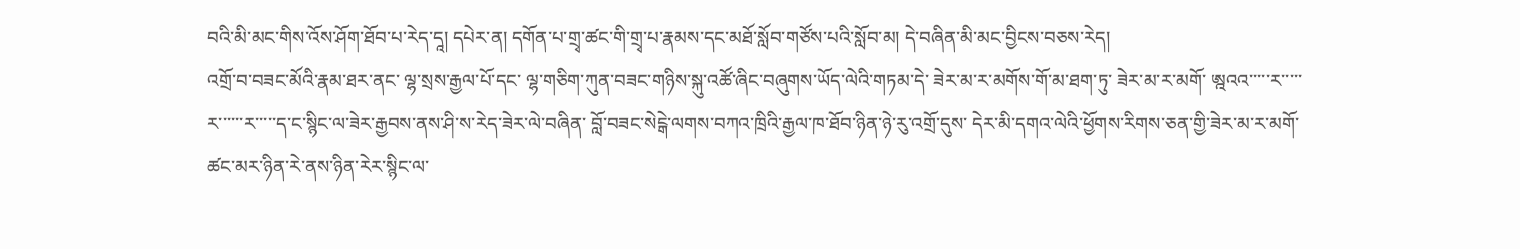བའི་མི་མང་གིས་འོས་ཤོག་ཐོབ་པ་རེད་དཱ། དཔེར་ན། དགོན་པ་གྲྭ་ཚང་གི་གྲྭ་པ་རྣམས་དང་མཐོ་སློབ་གཙོས་པའི་སློབ་མ། དེ་བཞིན་མི་མང་བྱིངས་བཅས་རེད།
འགྲོ་བ་བཟང་མོའི་རྣམ་ཐར་ནང་ ལྷ་སྲས་རྒྱལ་པོ་དང་ ལྷ་གཅིག་ཀུན་བཟང་གཉིས་སྐུ་འཚོ་ཞིང་བཞུགས་ཡོད་ལེའི་གཏམ་དེ་ ཟེར་མ་ར་མགོས་གོ་མ་ཐག་ཏུ་ ཟེར་མ་ར་མགོ་ ཨྰའའ་་་་་ར་་་་་ར་་་་་་ར་་་་་ད་ང་སྙིང་ལ་ཟེར་རྒྱབས་ནས་ཤི་ས་རེད་ཟེར་ལེ་བཞིན་ བློ་བཟང་སེངྒེ་ལགས་བཀའ་ཁྲིའི་རྒྱལ་ཁ་ཐོབ་ཉིན་ཉེ་རུ་འགྲོ་དུས་ དེར་མི་དགའ་ལེའི་ཕྱོགས་རིགས་ཅན་གྱི་ཟེར་མ་ར་མགོ་ཚང་མར་ཉིན་རེ་ནས་ཉིན་རེར་སྙིང་ལ་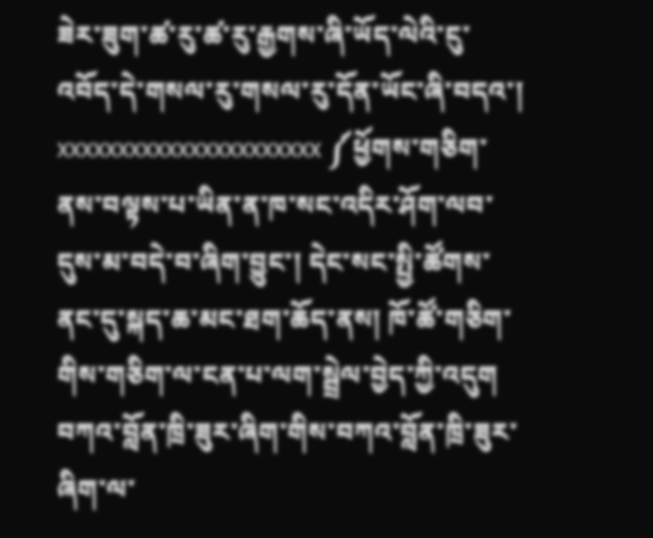ཟེར་ཟུག་ཚ་རུ་ཚ་རུ་རྒྱགས་ཞི་ཡོད་ལེའི་ངུ་འབོད་དེ་གསལ་རུ་གསལ་རུ་དོན་ཡོང་ཞི་བདའ་།
xxxxxxxxxxxxxxxxxxxxxx ༼ཕྱོགས་གཅིག་ནས་བལྟས་པ་ཡིན་ན་ཁ་སང་འདིར་ཤོག་ལབ་དུས་མ་བདེ་བ་ཞིག་བྱུང་། དེང་སང་སྤྱི་ཚོགས་ནང་དུ་སྐད་ཆ་མང་ཐག་ཆོད་ནས། ཁོ་ཚོ་གཅིག་གིས་གཅིག་ལ་ངན་པ་ལག་སྦྲེལ་བྱེད་ཀྱི་འདུག བཀའ་བློན་ཁྲི་ཟུར་ཞིག་གིས་བཀའ་བློན་ཁྲི་ཟུར་ཞིག་ལ་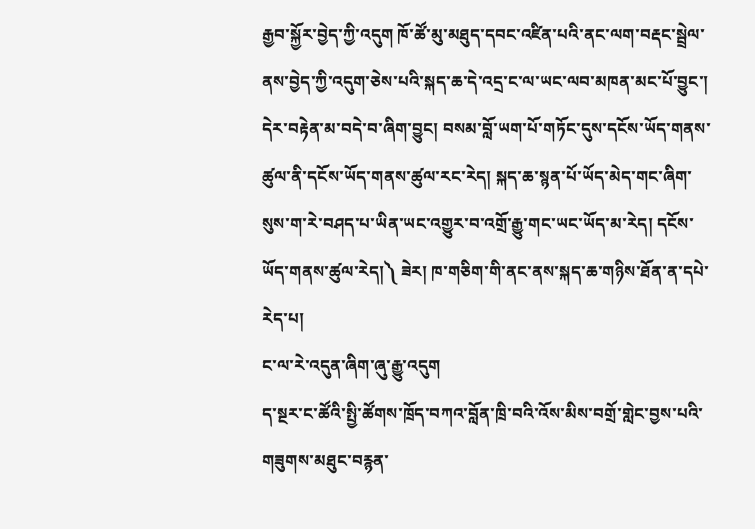རྒྱབ་སྐྱོར་བྱེད་ཀྱི་འདུག ཁོ་ཚོ་མུ་མཐུད་དབང་འཛིན་པའི་ནང་ལག་བརྡང་སྦྲེལ་ནས་བྱེད་ཀྱི་འདུག་ཅེས་པའི་སྐད་ཆ་དེ་འདྲ་ང་ལ་ཡང་ལབ་མཁན་མང་པོ་བྱུང་། དེར་བརྟེན་མ་བདེ་བ་ཞིག་བྱུང། བསམ་བློ་ཡག་པོ་གཏོང་དུས་དངོས་ཡོད་གནས་ཚུལ་ནི་དངོས་ཡོད་གནས་ཚུལ་རང་རེད། སྐད་ཆ་སྙན་པོ་ཡོད་མེད་གང་ཞིག་སུས་ག་རེ་བཤད་པ་ཡིན་ཡང་འགྱུར་བ་འགྲོ་རྒྱུ་གང་ཡང་ཡོད་མ་རེད། དངོས་ཡོད་གནས་ཚུལ་རེད།༽ ཟེར། ཁ་གཅིག་གི་ནང་ནས་སྐད་ཆ་གཉིས་ཐོན་ན་དཔེ་རེད་པ།
ང་ལ་རེ་འདུན་ཞིག་ཞུ་རྒྱུ་འདུག
ད་སྔར་ང་ཚོའི་སྤྱི་ཚོགས་ཁྲོད་བཀའ་བློན་ཁྲི་བའི་འོས་མིས་བགྲོ་གླེང་བྱས་པའི་གཟུགས་མཐུང་བརྙན་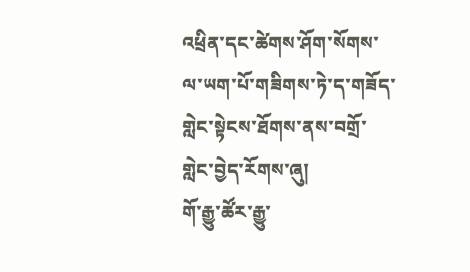འཕྲིན་དང་ཚེགས་ཤོག་སོགས་ལ་ཡག་པོ་གཟིགས་ཏེ་ད་གཟོད་གླེང་སྟེངས་ཐོགས་ནས་བགྲོ་གླེང་བྱེད་རོགས་ཞུ།
གོ་རྒྱུ་ཚོར་རྒྱུ་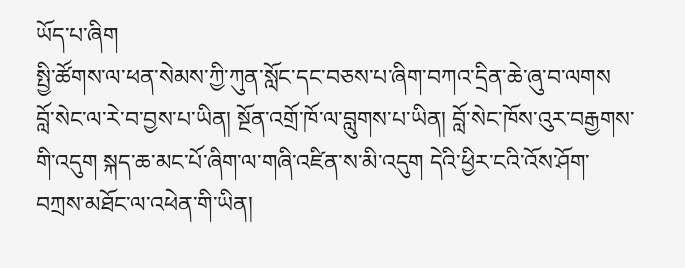ཡོད་པ་ཞིག
སྤྱི་ཚོགས་ལ་ཕན་སེམས་ཀྱི་ཀུན་སློང་དང་བཅས་པ་ཞིག་བཀའ་དྲིན་ཆེ་ཞུ་བ་ལགས
བློ་སེང་ལ་རེ་བ་བྱས་པ་ཡིན། སྔོན་འགྲོ་ཁོ་ལ་བླུགས་པ་ཡིན། བློ་སེང་ཁོས་འུར་བརྒྱགས་གི་འདུག སྐད་ཆ་མང་པོ་ཞིག་ལ་གཞི་འཛིན་ས་མི་འདུག དེའི་ཕྱིར་ངའི་འོས་ཤོག་བཀྲས་མཐོང་ལ་འཕེན་གི་ཡིན།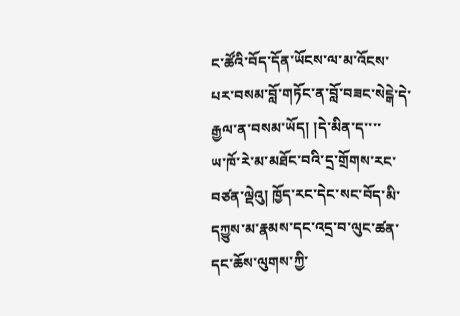ང་ཚོའི་བོད་དོན་ཡོངས་ལ་མ་འོངས་པར་བསམ་བློ་གཏོང་ན་བློ་བཟང་སེངྒེ་དེ་རྒྱལ་ན་བསམ་ཡོད། །དེ་མིན་ད་་་་
ཡ་ཁོ་རེ་མ་མཐོང་བའི་དྲ་གྲོགས་རང་བཙན་ལྡེའུ། ཁྱོད་རང་དེང་སང་བོད་མི་དཀྱུས་མ་རྣམས་དང་འདྲ་བ་ལུང་ཚན་དང་ཆོས་ལུགས་ཀྱི་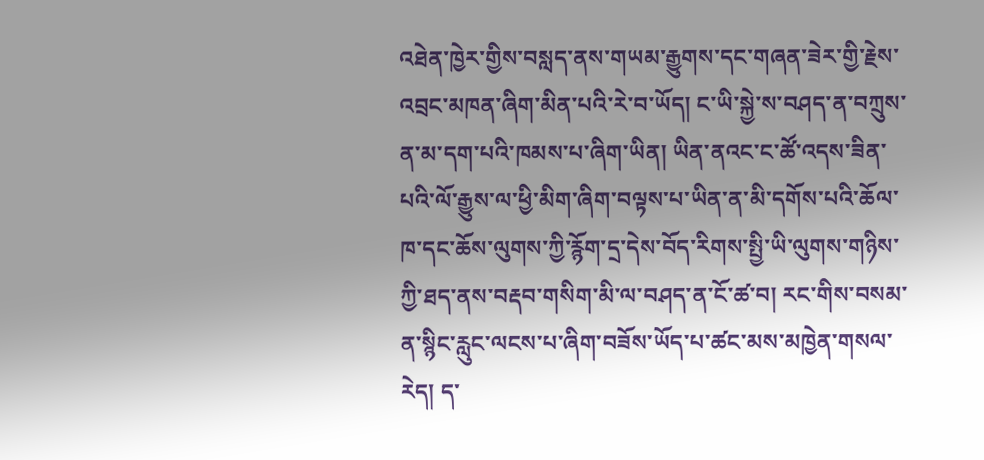འཐེན་ཁྱེར་གྱིས་བསླད་ནས་གཡམ་རྒྱུགས་དང་གཞན་ཟེར་གྱི་རྗེས་འབྲང་མཁན་ཞིག་མིན་པའི་རེ་བ་ཡོད། ང་ཡི་སྐྱེ་ས་བཤད་ན་བཀྲུས་ན་མ་དག་པའི་ཁམས་པ་ཞིག་ཡིན། ཡིན་ནའང་ང་ཚོ་འདས་ཟིན་པའི་ལོ་རྒྱུས་ལ་ཕྱི་མིག་ཞིག་བལྟས་པ་ཡིན་ན་མི་དགོས་པའི་ཆོལ་ཁ་དང་ཆོས་ལུགས་ཀྱི་རྙོག་དྲ་དེས་བོད་རིགས་སྤྱི་ཡི་ལུགས་གཉིས་ཀྱི་ཐད་ནས་བརྡབ་གསིག་མི་ལ་བཤད་ན་ངོ་ཚ་བ། རང་གིས་བསམ་ན་སྙིང་རླུང་ལངས་པ་ཞིག་བཟོས་ཡོད་པ་ཚང་མས་མཁྱེན་གསལ་རེད། ད་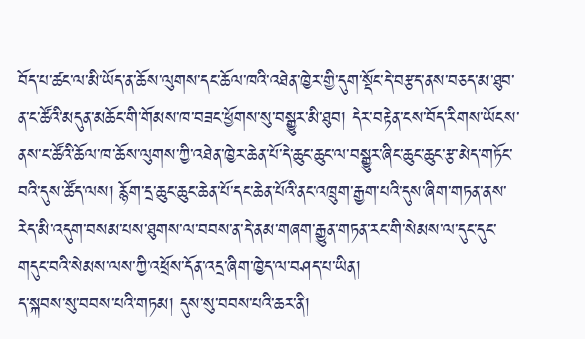བོད་པ་ཚང་ལ་མི་ཡོད་ན་ཆོས་ལུགས་དང་ཆོལ་ཁའི་འཐེན་ཁྱེར་གྱི་དུག་སྡོང་དེ་བརྩད་ནས་བཅད་མ་ཐུབ་ན་ང་ཚོའི་མདུན་མཆོང་གི་གོམས་ཁ་བཟང་ཕྱོགས་སུ་བསྒྱུར་མི་ཐུབ། དེར་བརྟེན་ངས་བོད་རིགས་ཡོངས་ནས་ང་ཚོའི་ཆོལ་ཁ་ཆོས་ལུགས་ཀྱི་འཐེན་ཁྱེར་ཆེན་པོ་དེ་ཆུང་ཆུང་ལ་བསྒྱུར་ཞིང་ཆུང་ཆུང་རྩ་མེད་གཏོང་བའི་དུས་ཚོད་ལས། རྙོག་དྲ་ཆུང་ཆུང་ཆེན་པོ་དང་ཆེན་པོའི་ནང་འཁྲུག་རྒྱག་པའི་དུས་ཞིག་གཏན་ནས་རེད་མི་འདུག་བསམ་པས་ཐུགས་ལ་བབས་ན་དེ་ནམ་གཞག་རྒྱུན་གཏན་རང་གི་སེམས་ལ་དུང་དུང་གདུང་བའི་སེམས་ལས་ཀྱི་འཕྲོས་དོན་འདྲ་ཞིག་ཁྱེད་ལ་བཤད་པ་ཡིན།
ད་སྐབས་སུ་བབས་པའི་གཏམ། དུས་སུ་བབས་པའི་ཆར་ནི།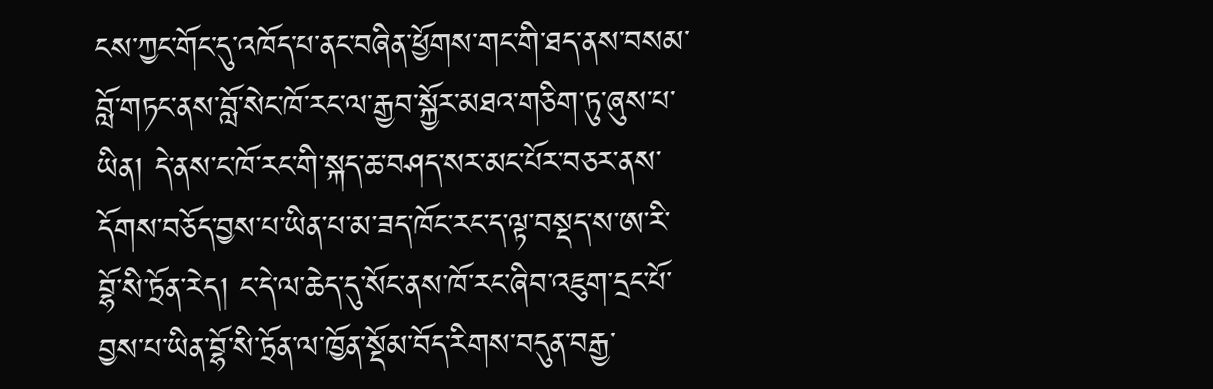ངས་ཀྱང་གོང་དུ་འཁོད་པ་ནང་བཞིན་ཕྱོགས་གང་གི་ཐད་ནས་བསམ་བློ་གཏང་ནས་བློ་སེང་ཁོ་རང་ལ་རྒྱབ་སྐྱོར་མཐའ་གཅིག་ཏུ་ཞུས་པ་ཡིན། དེ་ནས་ང་ཁོ་རང་གི་སྐད་ཆ་བཤད་སར་མང་པོར་བཅར་ནས་དོགས་བཅོད་བྱས་པ་ཡིན་པ་མ་ཟད་ཁོང་རང་ད་ལྟ་བསྡད་ས་ཨ་རི་བྷོ་སི་ཏྲོན་རེད། ང་དེ་ལ་ཆེད་དུ་སོང་ནས་ཁོ་རང་ཞིབ་འཇུག་དྲང་པོ་བྱས་པ་ཡིན་བྷོ་སི་ཏྲོན་ལ་ཁྱོན་སྡོམ་བོད་རིགས་བདུན་བརྒྱ་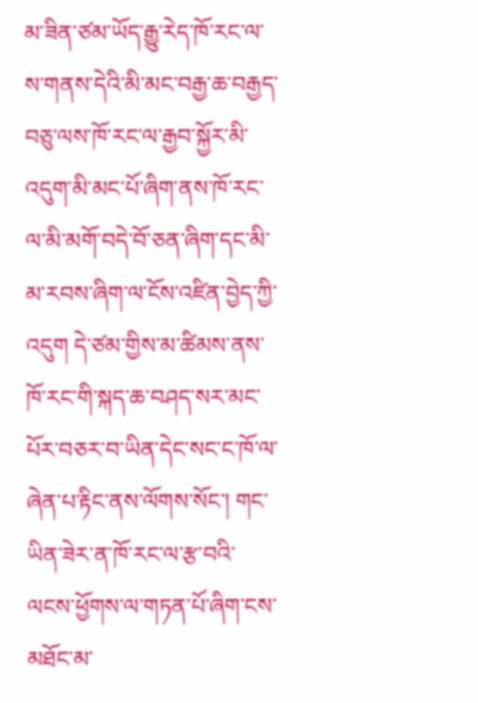མ་ཟིན་ཙམ་ཡོད་རྒྱུ་རེད་ཁོ་རང་ལ་ས་གནས་དེའི་མི་མང་བརྒྱ་ཆ་བརྒྱད་བཅུ་ལས་ཁོ་རང་ལ་རྒྱབ་སྐྱོར་མི་འདུག་མི་མང་པོ་ཞིག་ནས་ཁོ་རང་ལ་མི་མགོ་བདེ་བོ་ཅན་ཞིག་དང་མི་མ་རབས་ཞིག་ལ་ངོས་འཛིན་བྱེད་ཀྱི་འདུག དེ་ཙམ་གྱིས་མ་ཚིམས་ནས་ཁོ་རང་གི་སྐད་ཆ་བཤད་སར་མང་པོར་བཅར་བ་ཡིན་དེང་སང་ང་ཁོ་ལ་ཞེན་པ་རྟིང་ནས་ལོགས་སོང་། གང་ཡིན་ཟེར་ན་ཁོ་རང་ལ་རྩ་བའི་ལངས་ཕྱོགས་ལ་གཏན་པོ་ཞིག་ངས་མཐོང་མ་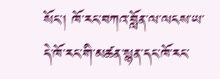སོང་། ཁོ་རང་བཀའ་བློན་ལ་ལངས་ཡ་དེ་ཁོ་རང་གི་མཚན་སྙན་དང་ཁོ་རང་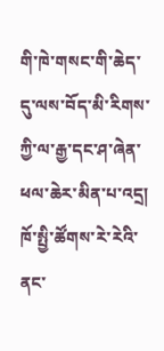གི་ཁེ་གསང་གི་ཆེད་དུ་ལས་བོད་མི་རིགས་ཀྱི་ལ་རྒྱ་དང་ཤ་ཞེན་ཕལ་ཆེར་མིན་པ་འདྲ། ཁོ་སྤྱི་ཚོགས་རེ་རེའི་ནང་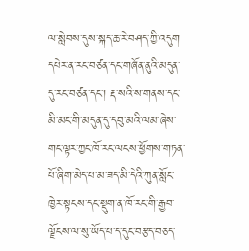ལ་སླེབས་དུས་སྐད་ཆ་རེ་བཤད་ཀྱི་འདུག དཔེར་ན་རང་བཙན་དང་གཞོན་ནུའི་མདུན་དུ་རང་བཙན་དང་། རྡ་སའི་ས་གནས་དང་མི་མང་གི་མདུན་དུ་དབུ་མའི་ལམ་ཞེས་གང་ལྟར་ཀྱང་ཁོ་རང་ལངས་ཕྱོགས་གཏན་པོ་ཞིག་མེད་པ་མ་ཟད་མི་དེའི་ཀུན་སློང་ཁྱེར་སྟངས་དང་སྡུག་ན་ཁོ་རང་གི་རྒྱབ་ལྗོངས་ལ་སུ་ཡོད་པ་ད་དུང་བརྩད་བཅད་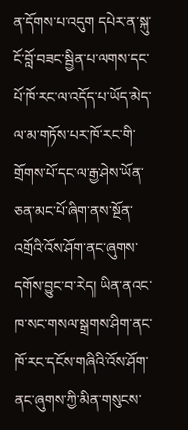ན་དོགས་པ་འདུག དཔེར་ན་སྐུ་ངོ་བློ་བཟང་སྦྱིན་པ་ལགས་དང་པོ་ཁོ་རང་ལ་འདོད་པ་ཡོད་མེད་ལ་མ་གཏོས་པར་ཁོ་རང་གི་གྲོགས་པོ་དང་ལ་རྒྱ་ཤེས་ཡོན་ཅན་མང་པོ་ཞིག་ནས་སྔོན་འགྲོའི་འོས་ཤོག་ནང་ཞུགས་དགོས་བྱུང་བ་རེད། ཡིན་ནའང་ཁ་སང་གསལ་སྒྲགས་ཤིག་ནང་ཁོ་རང་དངོས་གཞིའི་འོས་ཤོག་ནང་ཞུགས་ཀྱི་མིན་གསུངས་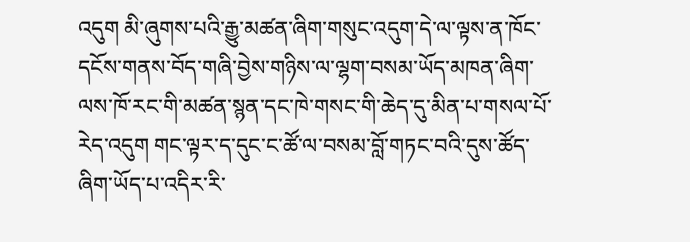འདུག མི་ཞུགས་པའི་རྒྱུ་མཚན་ཞིག་གསུང་འདུག་དེ་ལ་ལྟས་ན་ཁོང་དངོས་གནས་བོད་གཞི་བྱེས་གཉིས་ལ་ལྷག་བསམ་ཡོད་མཁན་ཞིག་ལས་ཁོ་རང་གི་མཚན་སྙན་དང་ཁེ་གསང་གི་ཆེད་དུ་མིན་པ་གསལ་པོ་རེད་འདུག གང་ལྟར་ད་དུང་ང་ཚོ་ལ་བསམ་བློ་གཏང་བའི་དུས་ཚོད་ཞིག་ཡོད་པ་འདིར་རི་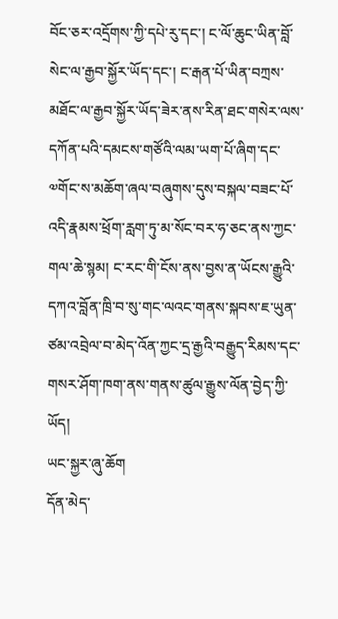བོང་ཅར་འདྲོགས་ཀྱི་དཔེ་རུ་དང་། ང་ལོ་ཆུང་ཡིན་བློ་སེང་ལ་རྒྱབ་སྐྱོར་ཡོད་དང་། ང་རྒན་པོ་ཡིན་བཀྲས་མཐོང་ལ་རྒྱབ་སྐྱོར་ཡོད་ཟེར་ནས་རིན་ཐང་གསེར་ལས་དཀོན་པའི་དམངས་གཙོའི་ལམ་ཡག་པོ་ཞིག་དང་༧གོང་ས་མཆོག་ཞལ་བཞུགས་དུས་བསྐལ་བཟང་པོ་འདི་རྣམས་ཕྲོག་རླག་ཏུ་མ་སོང་བར་ཧ་ཅང་ནས་ཀྱང་གལ་ཆེ་སྙམ། ང་རང་གི་ངོས་ནས་བྱས་ན་ཡོངས་རྒྱུའི་དཀའ་བློན་ཁྲི་བ་སུ་གང་ལའང་གནས་སྐབས་ཇ་ཡུན་ཙམ་འབྲེལ་བ་མེད་འོན་ཀྱང་དྲ་རྒྱའི་བརྒྱུད་རིམས་དང་གསར་ཤོག་ཁག་ནས་གནས་ཚུལ་རྒྱུས་ལོན་བྱེད་ཀྱི་ཡོད།
ཡང་སྐྱར་ཞུ་ཆོག
དོན་མེད་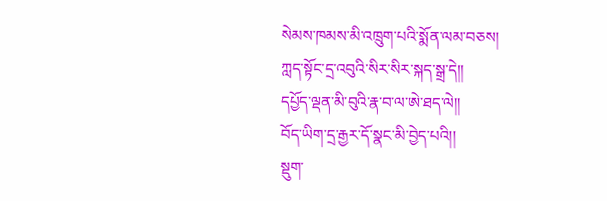སེམས་ཁམས་མི་འཁྲུག་པའི་སྨོན་ལམ་བཅས།
ཀླད་སྟོང་དྲ་འབུའི་སིར་སིར་སྐད་སྒྲ་དེ།།
དཔྱོད་ལྡན་མི་བུའི་རྣ་བ་ལ་ཨེ་ཐད་ལེ།།
བོད་ཡིག་དྲ་རྒྱར་དོ་སྣང་མི་བྱེད་པའི།།
སྡུག་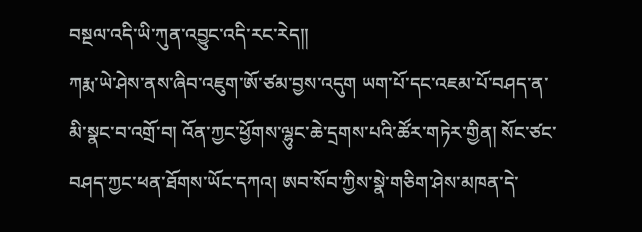བསྔལ་འདི་ཡི་ཀུན་འབྱུང་འདི་རང་རེད།།
ཀརྨ་ཡེ་ཤེས་ནས་ཞིབ་འཇུག་ཨོ་ཙམ་བྱས་འདུག ཡག་པོ་དང་འཇམ་པོ་བཤད་ན་མི་སྣང་བ་འགྲོ་བ། འོན་ཀྱང་ཕྱོགས་ལྷུང་ཆེ་དྲགས་པའི་ཚོར་གཏེར་གྱིན། སོང་ཙང་བཤད་ཀྱང་ཕན་ཐོགས་ཡོང་དཀའ། ཨབ་སོབ་ཀྱིས་སྣེ་གཅིག་ཤེས་མཁན་དེ་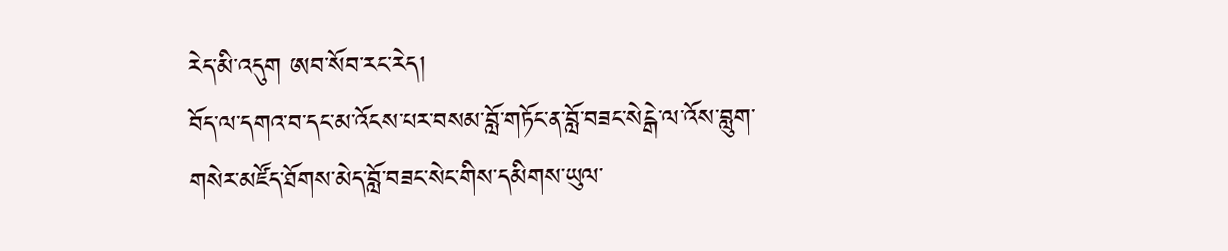རེད་མི་འདུག ཨབ་སོབ་རང་རེད།
བོད་ལ་དགའ་བ་དང་མ་འོངས་པར་བསམ་བློ་གཏོང་ན་བློ་བཟང་སེངྒེ་ལ་འོས་བླུག་
གསེར་མཛོད་ཐོགས་མེད་བློ་བཟང་སེང་གིས་དམིགས་ཡུལ་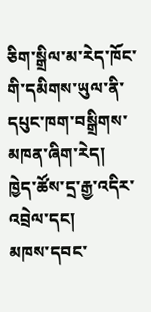ཅིག་སྒྲིལ་མ་རེད་ཁོང་གི་དམིགས་ཡུལ་ནི་དཔུང་ཁག་བསྒྲིགས་མཁན་ཞིག་རེད།
ཁྱེད་ཚོས་དྲ་རྒྱ་འདིར་འབྲེལ་དང།
མཁས་དབང་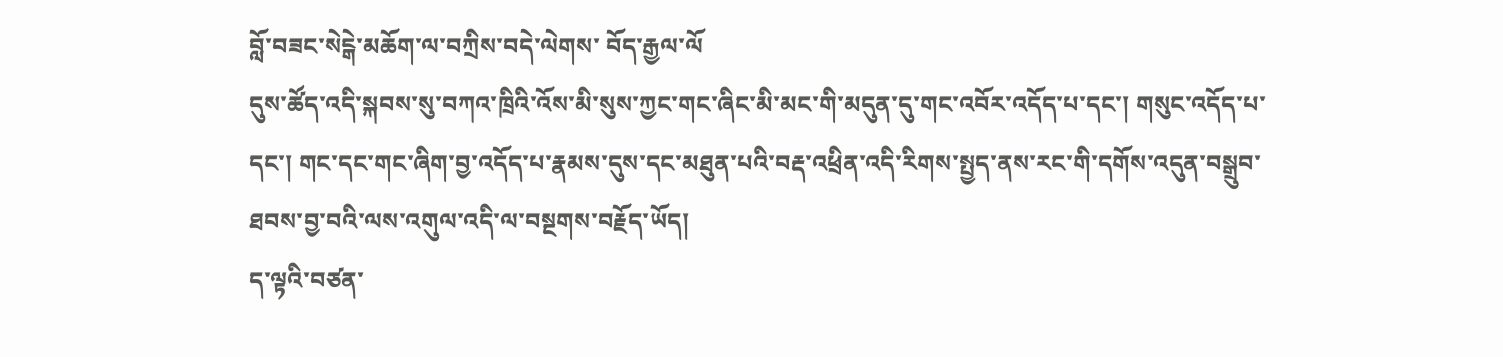བློ་བཟང་སེངྒེ་མཆོག་ལ་བཀྲིས་བདེ་ལེགས་ བོད་རྒྱལ་ལོ
དུས་ཚོད་འདི་སྐབས་སུ་བཀའ་ཁྲིའི་འོས་མི་སུས་ཀྱང་གང་ཞིང་མི་མང་གི་མདུན་དུ་གང་འབོར་འདོད་པ་དང་། གསུང་འདོད་པ་དང་། གང་དང་གང་ཞིག་བྱ་འདོད་པ་རྣམས་དུས་དང་མཐུན་པའི་བརྡ་འཕྲིན་འདི་རིགས་སྤྱད་ནས་རང་གི་དགོས་འདུན་བསྒྲུབ་ཐབས་བྱ་བའི་ལས་འགུལ་འདི་ལ་བསྔགས་བརྗོད་ཡོད།
ད་ལྟའི་བཙན་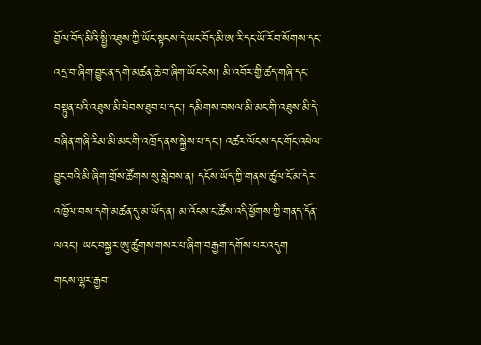བྱོལ་བོད་མིའི་སྤྱི་འཐུས་ཀྱི་ཡོང་སྟངས་དེ་ཡང་བོད་མི་ཨ་རི་དང་ཡོ་རོབ་སོགས་དང་འདྲ་བ་ཞིག་བྱུང་ན་དགེ་མཚན་ཆེ་བ་ཞིག་ཡོང་ངེས། མི་འབོར་གྱི་ཚད་གཞི་དང་བསྟུན་པའི་འཐུས་མི་ཕེབས་ཐུབ་པ་དང་། དམིགས་བསལ་མི་མང་གི་འཐུས་མི་དེ་བཞིན་གཞི་རིམ་མི་མང་གི་འཁྲོད་ནས་སྐྱེས་པ་དང་། འཚར་ལོངས་དང་གོང་འཕེལ་བྱུང་བའི་མི་ཞིག་གྲོས་ཚོགས་སུ་སླེབས་ན། དངོས་ཡོད་ཀྱི་གནས་ཚུལ་ངོ་མ་དེར་འཁྱོལ་བས་དགེ་མཚན་དུ་མ་ཡོད་ན། མ་འོངས་ང་ཚོས་འདི་ཕྱོགས་ཀྱི་གནད་དོན་ལའང་། ཡང་བསྐྱར་ཨུ་ཚུགས་གསར་པ་ཞིག་བརྒྱག་དགོས་པར་འདུག
གངས་ལྷར་རྒྱབ་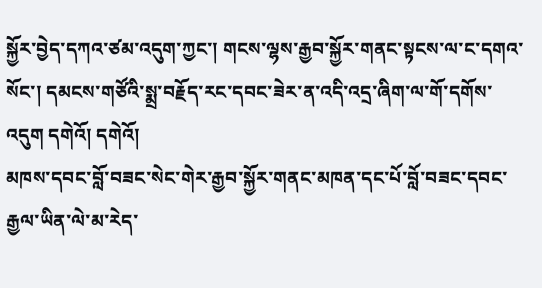སྐྱོར་བྱེད་དཀའ་ཙམ་འདུག་ཀྱང་། གངས་ལྷས་རྒྱབ་སྐྱོར་གནང་སྟངས་ལ་ང་དགའ་སོང་། དམངས་གཙོའི་སྨྲ་བརྗོད་རང་དབང་ཟེར་ན་འདི་འདྲ་ཞིག་ལ་གོ་དགོས་འདུག དགེའོ། དགེའོ།
མཁས་དབང་བློ་བཟང་སེང་གེར་རྒྱབ་སྐྱོར་གནང་མཁན་དང་པོ་བློ་བཟང་དབང་རྒྱལ་ཡིན་ལེ་མ་རེད་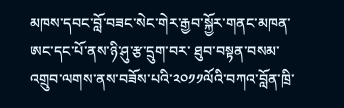མཁས་དབང་བློ་བཟང་སེང་གེར་རྒྱབ་སྐྱོར་གནང་མཁན་ཨང་དང་པོ་ནས་ཉི་ཤུ་རྩ་དྲུག་བར་ ཐུབ་བསྟན་བསམ་འགྲུབ་ལགས་ནས་བཟོས་པའི་༢༠༡༡ལོའི་བཀའ་བློན་ཁྲི་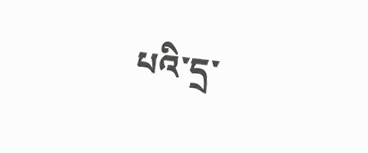པའི་དྲ་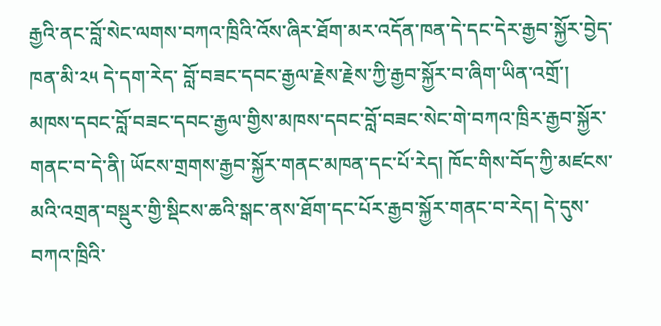རྒྱའི་ནང་བློ་སེང་ལགས་བཀའ་ཁྲིའི་འོས་ཞིར་ཐོག་མར་འདོན་ཁན་དེ་དང་དེར་རྒྱབ་སྐྱོར་བྱེད་ཁན་མི་༢༥ དེ་དག་རེད་ བློ་བཟང་དབང་རྒྱལ་རྗེས་རྗེས་ཀྱི་རྒྱབ་སྐྱོར་བ་ཞིག་ཡིན་འགྲོ་།
མཁས་དབང་བློ་བཟང་དབང་རྒྱལ་གྱིས་མཁས་དབང་བློ་བཟང་སེང་གེ་བཀའ་ཁྲིར་རྒྱབ་སྐྱོར་གནང་བ་དེ་ནི། ཡོངས་གྲགས་རྒྱབ་སྐྱོར་གནང་མཁན་དང་པོ་རེད། ཁོང་གིས་བོད་ཀྱི་མཛངས་མའི་འགྲན་བསྡུར་གྱི་སྡིངས་ཆའི་སྒང་ནས་ཐོག་དང་པོར་རྒྱབ་སྐྱོར་གནང་བ་རེད། དེ་དུས་བཀའ་ཁྲིའི་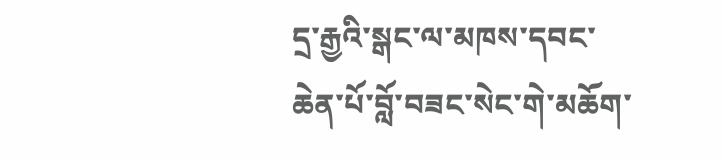དྲ་རྒྱའི་སྒང་ལ་མཁས་དབང་ཆེན་པོ་བློ་བཟང་སེང་གེ་མཆོག་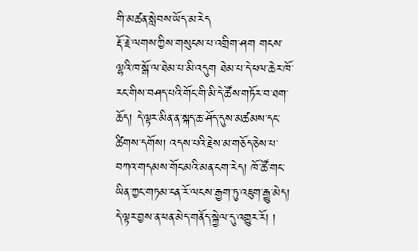གི་མཚན་སླེབས་ཡོད་མ་རེད
རྡོ་རྗེ་ལགས་ཀྱིས་གསུངས་པ་འགྲིག་ཤག གངས་ལྷའི་ཁ་སྒོ་ལ་ཐེམ་པ་མི་འདུག ཐེམ་པ་དེ་ཕལ་ཆེར་ཁོ་རང་གིས་བཤད་པའི་གོང་གི་མི་དེ་ཚོས་གཏོར་བ་ཐག་ཆོད། དེ་ལྟར་མིན་ན་སྐད་ཆ་ཤོད་དུས་མཚམས་དང་ཚིགས་དགོས། འདས་པའི་རྗེས་མ་གཅོད་ཅེས་པ་བཀའ་གདམས་གོང་མའི་མན་ངག་རེད། ཁོ་ཚོ་གང་ཡིན་ཀྱང་གཏམ་ངན་རོ་ལངས་རྒྱག་ཏུ་འཇུག་རྒྱུ་མེད། དེ་ལྟར་བྱས་ན་ཕན་མེད་གནོད་སྐྱེལ་དུ་འགྱུར་རོ། །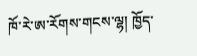ཁོ་རེ་ཨ་རོགས་གངས་ལྷ། ཁྱོད་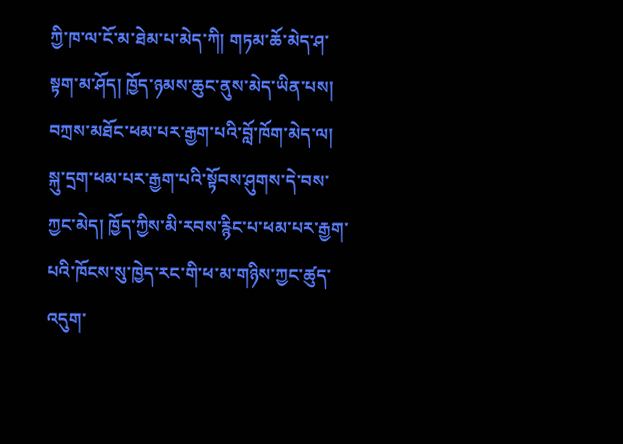ཀྱི་ཁ་ལ་ངོ་མ་ཐེམ་པ་མེད་ཀི། གཏམ་ཆོ་མེད་ཤ་སྟག་མ་ཤོད། ཁྱོད་ཉམས་ཆུང་ནུས་མེད་ཡིན་པས། བཀྲས་མཐོང་ཕམ་པར་རྒྱག་པའི་བློ་ཁོག་མེད་ལ། སྐུ་དྲག་ཕམ་པར་རྒྱག་པའི་སྟོབས་ཤུགས་དེ་བས་ཀྱང་མེད། ཁྱོད་ཀྱིས་མི་རབས་རྙིང་པ་ཕམ་པར་རྒྱག་པའི་ཁོངས་སུ་ཁྱེད་རང་གི་ཕ་མ་གཉིས་ཀྱང་ཚུད་འདུག་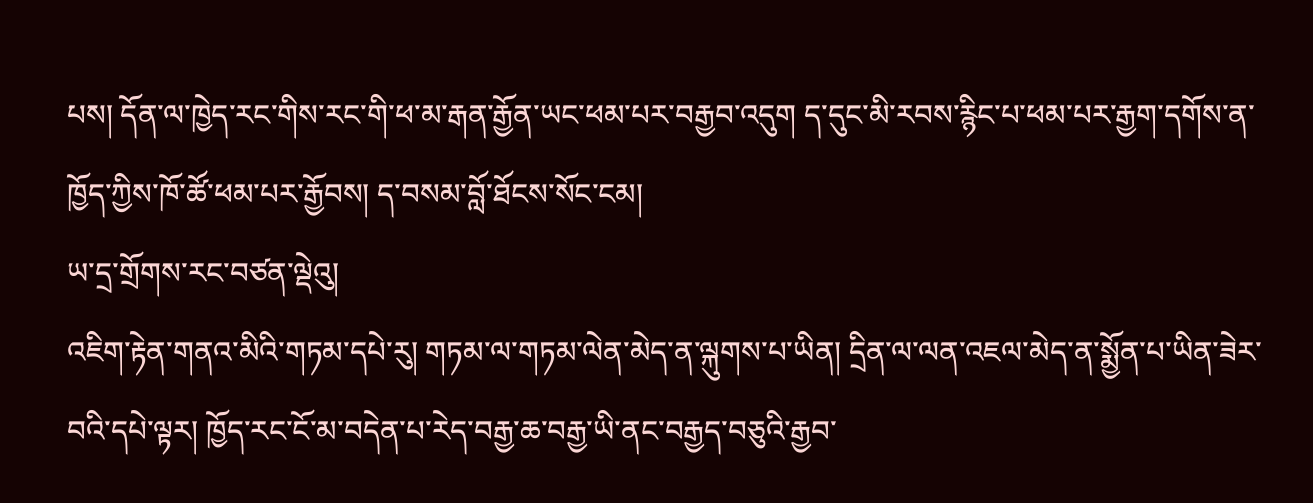པས། དོན་ལ་ཁྱེད་རང་གིས་རང་གི་ཕ་མ་རྒན་རྒྱོན་ཡང་ཕམ་པར་བརྒྱབ་འདུག ད་དུང་མི་རབས་རྙིང་པ་ཕམ་པར་རྒྱག་དགོས་ན་ཁྱོད་ཀྱིས་ཁོ་ཚོ་ཕམ་པར་རྒྱོབས། ད་བསམ་བློ་ཐོངས་སོང་ངམ།
ཡ་དྲ་གྲོགས་རང་བཙན་ལྡེའུ།
འཇིག་རྟེན་གནའ་མིའི་གཏམ་དཔེ་རུ། གཏམ་ལ་གཏམ་ལེན་མེད་ན་ལྐུགས་པ་ཡིན། དྲིན་ལ་ལན་འཇལ་མེད་ན་སྨྱོན་པ་ཡིན་ཟེར་བའི་དཔེ་ལྟར། ཁྱོད་རང་ངོ་མ་བདེན་པ་རེད་བརྒྱ་ཆ་བརྒྱ་ཡི་ནང་བརྒྱད་བཅུའི་རྒྱབ་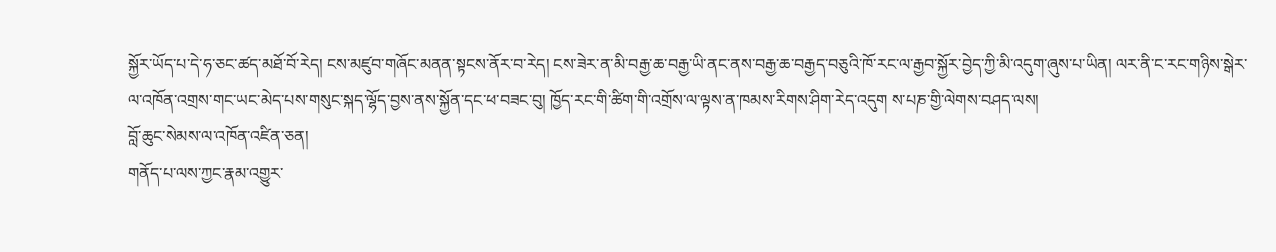སྐྱོར་ཡོད་པ་དེ་ཧ་ཅང་ཚད་མཐོ་བོ་རེད། ངས་མཛུབ་གཞོང་མནན་སྟངས་ནོར་བ་རེད། ངས་ཟེར་ན་མི་བརྒྱ་ཆ་བརྒྱ་ཡི་ནང་ནས་བརྒྱ་ཆ་བརྒྱད་བཅུའི་ཁོ་རང་ལ་རྒྱབ་སྐྱོར་བྱེད་ཀྱི་མི་འདུག་ཞུས་པ་ཡིན། ལར་ནི་ང་རང་གཉིས་སྒེར་ལ་འཁོན་འགྲས་གང་ཡང་མེད་པས་གསུང་སྐད་ལྷོད་བྱས་ནས་སྐྱོན་དང་ཕ་བཟང་བུ། ཁྱོད་རང་གི་ཚིག་གི་འགྲོས་ལ་ལྟས་ན་ཁམས་རིགས་ཤིག་རེད་འདུག ས་པཎ་གྱི་ལེགས་བཤད་ལས།
བློ་ཆུང་སེམས་ལ་འཁོན་འཛིན་ཅན།
གནོད་པ་ལས་ཀྱང་རྣམ་འགྱུར་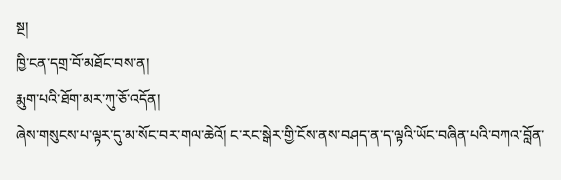སྔ།
ཁྱི་ངན་དགྲ་བོ་མཐོང་བས་ན།
རྨུག་པའི་ཐོག་མར་ཀུ་ཅོ་འདོན།
ཞེས་གསུངས་པ་ལྟར་དུ་མ་སོང་བར་གལ་ཆེའོ། ང་རང་སྒེར་གྱི་ངོས་ནས་བཤད་ན་ད་ལྟའི་ཡོང་བཞིན་པའི་བཀའ་བློན་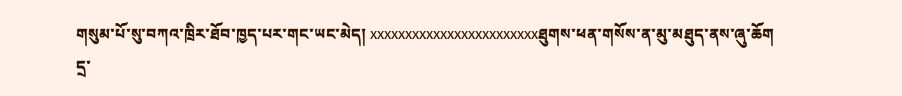གསུམ་པོ་སུ་བཀའ་ཁྲིར་ཐོབ་ཁྱད་པར་གང་ཡང་མེད། xxxxxxxxxxxxxxxxxxxxxxxxཐུགས་ཕན་གསོས་ན་མུ་མཐུད་ནས་ཞུ་ཆོག
དྲ་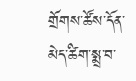གྲོགས་ཚོས་དོན་མེད་ཚིག་སྨྲ་བ་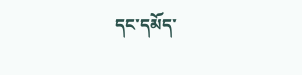དང་དམོད་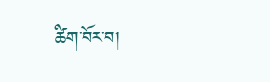ཚིག་བོར་བ།